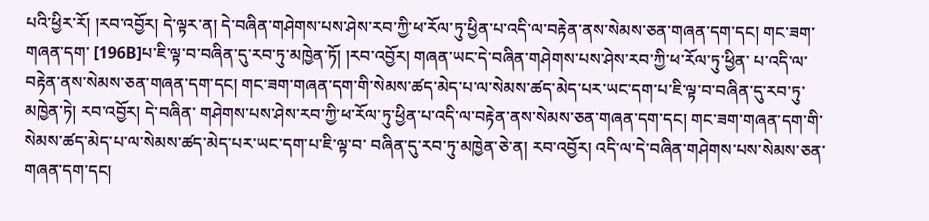པའི་ཕྱིར་རོ། །རབ་འབྱོར། དེ་ལྟར་ན། དེ་བཞིན་གཤེགས་པས་ཤེས་རབ་ཀྱི་ཕ་རོལ་ཏུ་ཕྱིན་པ་འདི་ལ་བརྟེན་ནས་སེམས་ཅན་གཞན་དག་དང། གང་ཟག་གཞན་དག་ [196B]པ་ཇི་ལྟ་བ་བཞིན་དུ་རབ་ཏུ་མཁྱེན་ཏོ། །རབ་འབྱོར། གཞན་ཡང་དེ་བཞིན་གཤེགས་པས་ཤེས་རབ་ཀྱི་ཕ་རོལ་ཏུ་ཕྱིན་ པ་འདི་ལ་བརྟེན་ནས་སེམས་ཅན་གཞན་དག་དང། གང་ཟག་གཞན་དག་གི་སེམས་ཚད་མེད་པ་ལ་སེམས་ཚད་མེད་པར་ཡང་དག་པ་ཇི་ལྟ་བ་བཞིན་དུ་རབ་ཏུ་མཁྱེན་ཏེ། རབ་འབྱོར། དེ་བཞིན་ གཤེགས་པས་ཤེས་རབ་ཀྱི་ཕ་རོལ་ཏུ་ཕྱིན་པ་འདི་ལ་བརྟེན་ནས་སེམས་ཅན་གཞན་དག་དང། གང་ཟག་གཞན་དག་གི་སེམས་ཚད་མེད་པ་ལ་སེམས་ཚད་མེད་པར་ཡང་དག་པ་ཇི་ལྟ་བ་ བཞིན་དུ་རབ་ཏུ་མཁྱེན་ཅེ་ན། རབ་འབྱོར། འདི་ལ་དེ་བཞིན་གཤེགས་པས་སེམས་ཅན་གཞན་དག་དང།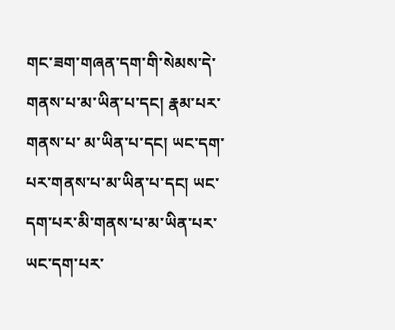གང་ཟག་གཞན་དག་གི་སེམས་དེ་གནས་པ་མ་ཡིན་པ་དང། རྣམ་པར་གནས་པ་ མ་ཡིན་པ་དང། ཡང་དག་པར་གནས་པ་མ་ཡིན་པ་དང། ཡང་དག་པར་མི་གནས་པ་མ་ཡིན་པར་ཡང་དག་པར་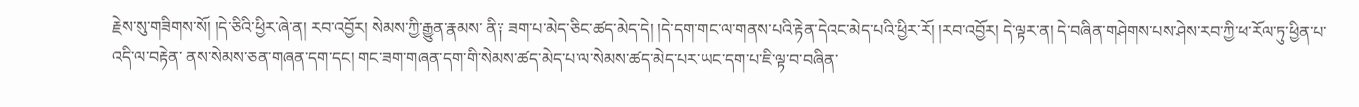རྗེས་སུ་གཟིགས་སོ། །དེ་ཅིའི་ཕྱིར་ཞེ་ན། རབ་འབྱོར། སེམས་ཀྱི་རྒྱུན་རྣམས་ ནི༑ ཟག་པ་མེད་ཅིང་ཚད་མེད་དེ། །དེ་དག་གང་ལ་གནས་པའི་རྟེན་དེའང་མེད་པའི་ཕྱིར་རོ། །རབ་འབྱོར། དེ་ལྟར་ན། དེ་བཞིན་གཤེགས་པས་ཤེས་རབ་ཀྱི་ཕ་རོལ་ཏུ་ཕྱིན་པ་འདི་ལ་བརྟེན་ ནས་སེམས་ཅན་གཞན་དག་དང། གང་ཟག་གཞན་དག་གི་སེམས་ཚད་མེད་པ་ལ་སེམས་ཚད་མེད་པར་ཡང་དག་པ་ཇི་ལྟ་བ་བཞིན་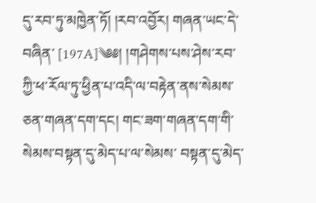དུ་རབ་ཏུ་མཁྱེན་ཏོ། །རབ་འབྱོར། གཞན་ཡང་དེ་བཞིན་ [197A]༄༅། །གཤེགས་པས་ཤེས་རབ་ཀྱི་ཕ་རོལ་ཏུ་ཕྱིན་པ་འདི་ལ་བརྟེན་ནས་སེམས་ཅན་གཞན་དག་དང། གང་ཟག་གཞན་དག་གི་སེམས་བསྟན་དུ་མེད་པ་ལ་སེམས་ བསྟན་དུ་མེད་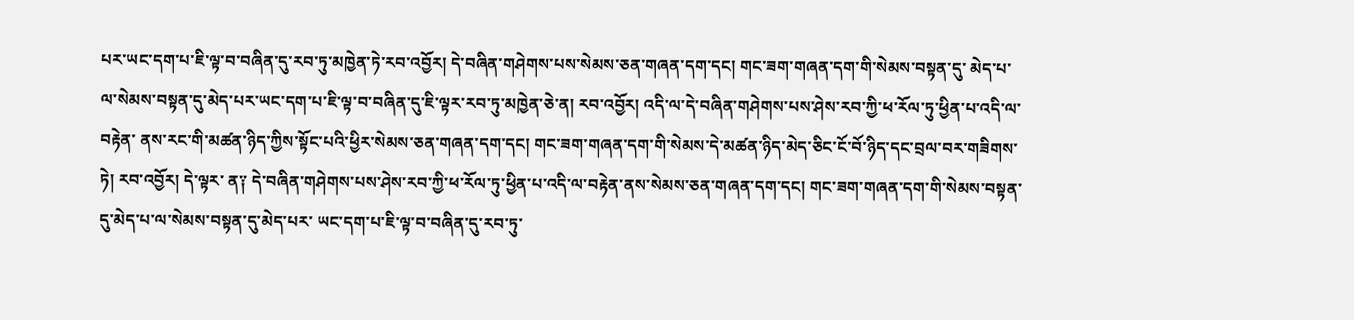པར་ཡང་དག་པ་ཇི་ལྟ་བ་བཞིན་དུ་རབ་ཏུ་མཁྱེན་ཏེ་རབ་འབྱོར། དེ་བཞིན་གཤེགས་པས་སེམས་ཅན་གཞན་དག་དང། གང་ཟག་གཞན་དག་གི་སེམས་བསྟན་དུ་ མེད་པ་ལ་སེམས་བསྟན་དུ་མེད་པར་ཡང་དག་པ་ཇི་ལྟ་བ་བཞིན་དུ་ཇི་ལྟར་རབ་ཏུ་མཁྱེན་ཅེ་ན། རབ་འབྱོར། འདི་ལ་དེ་བཞིན་གཤེགས་པས་ཤེས་རབ་ཀྱི་ཕ་རོལ་ཏུ་ཕྱིན་པ་འདི་ལ་བརྟེན་ ནས་རང་གི་མཚན་ཉིད་ཀྱིས་སྟོང་པའི་ཕྱིར་སེམས་ཅན་གཞན་དག་དང། གང་ཟག་གཞན་དག་གི་སེམས་དེ་མཚན་ཉིད་མེད་ཅིང་ངོ་བོ་ཉིད་དང་བྲལ་བར་གཟིགས་ཏེ། རབ་འབྱོར། དེ་ལྟར་ ན༑ དེ་བཞིན་གཤེགས་པས་ཤེས་རབ་ཀྱི་ཕ་རོལ་ཏུ་ཕྱིན་པ་འདི་ལ་བརྟེན་ནས་སེམས་ཅན་གཞན་དག་དང། གང་ཟག་གཞན་དག་གི་སེམས་བསྟན་དུ་མེད་པ་ལ་སེམས་བསྟན་དུ་མེད་པར་ ཡང་དག་པ་ཇི་ལྟ་བ་བཞིན་དུ་རབ་ཏུ་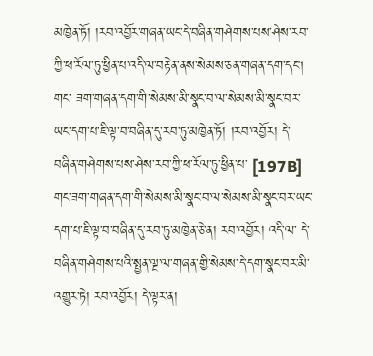མཁྱེན་ཏོ། །རབ་འབྱོར་གཞན་ཡང་དེ་བཞིན་གཤེགས་པས་ཤེས་རབ་ཀྱི་ཕ་རོལ་ཏུ་ཕྱིན་པ་འདི་ལ་བརྟེན་ནས་སེམས་ཅན་གཞན་དག་དང། གང་ ཟག་གཞན་དག་གི་སེམས་མི་སྣང་བ་ལ་སེམས་མི་སྣང་བར་ཡང་དག་པ་ཇི་ལྟ་བ་བཞིན་དུ་རབ་ཏུ་མཁྱེན་ཏོ། །རབ་འབྱོར། དེ་བཞིན་གཤེགས་པས་ཤེས་རབ་ཀྱི་ཕ་རོལ་ཏུ་ཕྱིན་པ་ [197B] གང་ཟག་གཞན་དག་གི་སེམས་མི་སྣང་བ་ལ་སེམས་མི་སྣང་བར་ཡང་དག་པ་ཇི་ལྟ་བ་བཞིན་དུ་རབ་ཏུ་མཁྱེན་ཅེ་ན། རབ་འབྱོར། འདི་ལ་ དེ་བཞིན་གཤེགས་པའི་སྤྱན་ལྔ་ལ་གཞན་གྱི་སེམས་དེ་དག་སྣང་བར་མི་འགྱུར་ཏེ། རབ་འབྱོར། དེ་ལྟར་ན།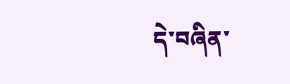དེ་བཞིན་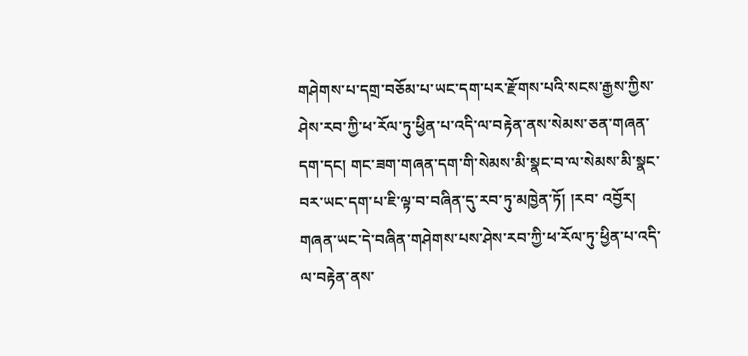གཤེགས་པ་དགྲ་བཅོམ་པ་ཡང་དག་པར་རྫོགས་པའི་སངས་རྒྱས་ཀྱིས་ ཤེས་རབ་ཀྱི་ཕ་རོལ་ཏུ་ཕྱིན་པ་འདི་ལ་བརྟེན་ནས་སེམས་ཅན་གཞན་དག་དང། གང་ཟག་གཞན་དག་གི་སེམས་མི་སྣང་བ་ལ་སེམས་མི་སྣང་བར་ཡང་དག་པ་ཇི་ལྟ་བ་བཞིན་དུ་རབ་ཏུ་མཁྱེན་ཏོ། །རབ་ འབྱོར། གཞན་ཡང་དེ་བཞིན་གཤེགས་པས་ཤེས་རབ་ཀྱི་ཕ་རོལ་ཏུ་ཕྱིན་པ་འདི་ལ་བརྟེན་ནས་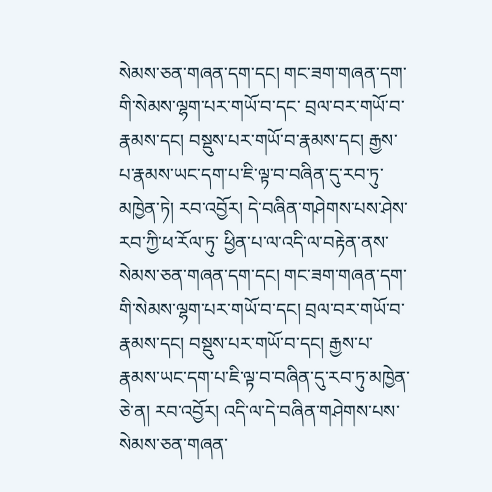སེམས་ཅན་གཞན་དག་དང། གང་ཟག་གཞན་དག་གི་སེམས་ལྷག་པར་གཡོ་བ་དང་ བྲལ་བར་གཡོ་བ་རྣམས་དང། བསྡུས་པར་གཡོ་བ་རྣམས་དང། རྒྱས་པ་རྣམས་ཡང་དག་པ་ཇི་ལྟ་བ་བཞིན་དུ་རབ་ཏུ་མཁྱེན་ཏེ། རབ་འབྱོར། དེ་བཞིན་གཤེགས་པས་ཤེས་རབ་ཀྱི་ཕ་རོལ་ཏུ་ ཕྱིན་པ་ལ་འདི་ལ་བརྟེན་ནས་སེམས་ཅན་གཞན་དག་དང། གང་ཟག་གཞན་དག་གི་སེམས་ལྷག་པར་གཡོ་བ་དང། བྲལ་བར་གཡོ་བ་རྣམས་དང། བསྡུས་པར་གཡོ་བ་དང། རྒྱས་པ་ རྣམས་ཡང་དག་པ་ཇི་ལྟ་བ་བཞིན་དུ་རབ་ཏུ་མཁྱེན་ཅེ་ན། རབ་འབྱོར། འདི་ལ་དེ་བཞིན་གཤེགས་པས་སེམས་ཅན་གཞན་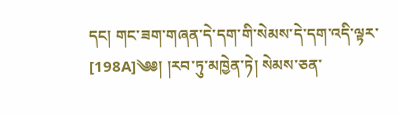དང། གང་ཟག་གཞན་དེ་དག་གི་སེམས་དེ་དག་འདི་ལྟར་ [198A]༄༅། །རབ་ཏུ་མཁྱེན་ཏེ། སེམས་ཅན་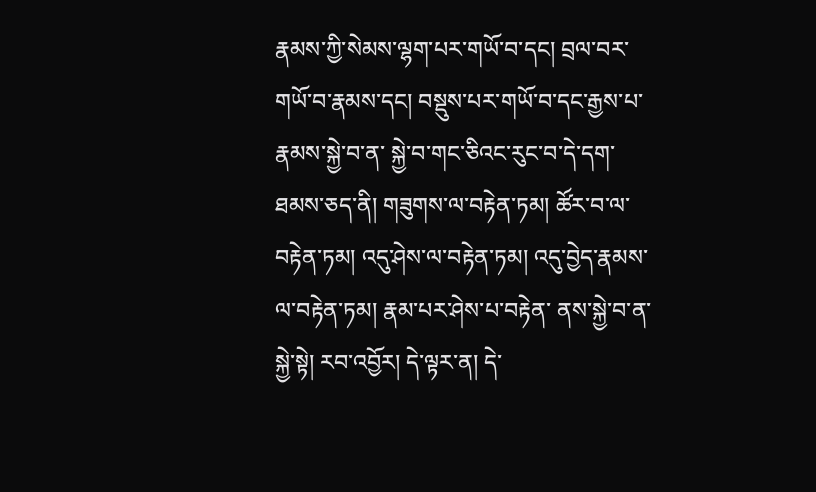རྣམས་ཀྱི་སེམས་ལྷག་པར་གཡོ་བ་དང། བྲལ་བར་གཡོ་བ་རྣམས་དང། བསྡུས་པར་གཡོ་བ་དང་རྒྱས་པ་རྣམས་སྐྱེ་བ་ན་ སྐྱེ་བ་གང་ཅིའང་རུང་བ་དེ་དག་ཐམས་ཅད་ནི། གཟུགས་ལ་བརྟེན་ཏམ། ཚོར་བ་ལ་བརྟེན་ཏམ། འདུ་ཤེས་ལ་བརྟེན་ཏམ། འདུ་བྱེད་རྣམས་ལ་བརྟེན་ཏམ། རྣམ་པར་ཤེས་པ་བརྟེན་ ནས་སྐྱེ་བ་ན་སྐྱེ་སྟེ། རབ་འབྱོར། དེ་ལྟར་ན། དེ་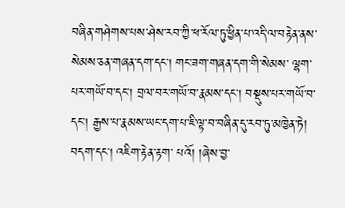བཞིན་གཤེགས་པས་ཤེས་རབ་ཀྱི་ཕ་རོལ་ཏུ་ཕྱིན་པ་འདི་ལ་བརྟེན་ནས་སེམས་ཅན་གཞན་དག་དང། གང་ཟག་གཞན་དག་གི་སེམས་ ལྷག་པར་གཡོ་བ་དང། བྲལ་བར་གཡོ་བ་རྣམས་དང། བསྡུས་པར་གཡོ་བ་དང། རྒྱས་པ་རྣམས་ཡང་དག་པ་ཇི་ལྟ་བ་བཞིན་དུ་རབ་ཏུ་མཁྱེན་ཏེ། བདག་དང། འཇིག་རྟེན་རྟག་ པའོ། །ཞེས་བྱ་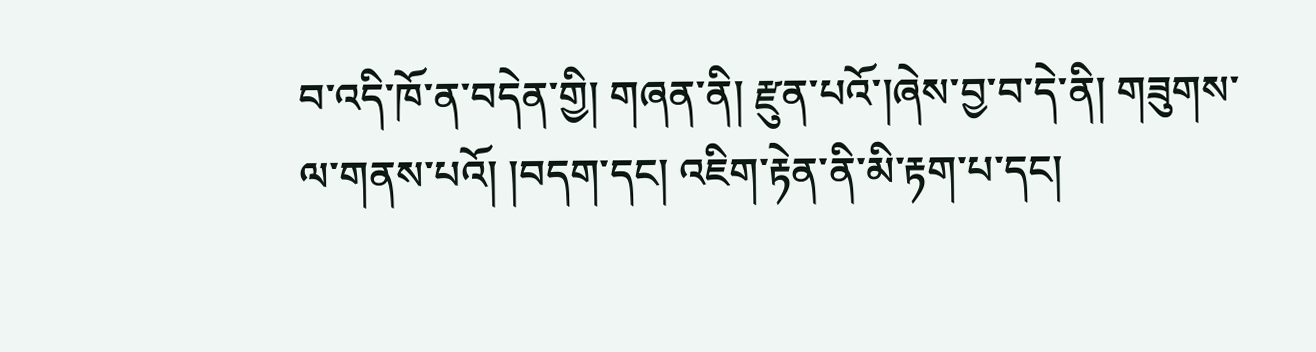བ་འདི་ཁོ་ན་བདེན་གྱི། གཞན་ནི། རྫུན་པའོ་།ཞེས་བྱ་བ་དེ་ནི། གཟུགས་ལ་གནས་པའོ། །བདག་དང། འཇིག་རྟེན་ནི་མི་རྟག་པ་དང།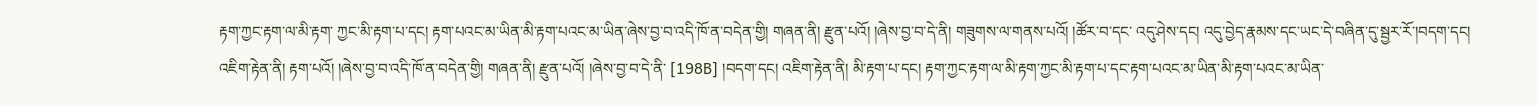རྟག་ཀྱང་རྟག་ལ་མི་རྟག་ ཀྱང་མི་རྟག་པ་དང། རྟག་པའང་མ་ཡིན་མི་རྟག་པའང་མ་ཡིན་ཞེས་བྱ་བ་འདི་ཁོ་ན་བདེན་གྱི། གཞན་ནི། རྫུན་པའོ། །ཞེས་བྱ་བ་དེ་ནི། གཟུགས་ལ་གནས་པའོ། །ཚོར་བ་དང་ འདུ་ཤེས་དང། འདུ་བྱེད་རྣམས་དང་ཡང་དེ་བཞིན་དུ་སྦྱར་རོ་།བདག་དང། འཇིག་རྟེན་ནི། རྟག་པའོ། །ཞེས་བྱ་བ་འདི་ཁོ་ན་བདེན་གྱི། གཞན་ནི། རྫུན་པའོ། །ཞེས་བྱ་བ་དེ་ནི་ [198B] །བདག་དང། འཇིག་རྟེན་ནི། མི་རྟག་པ་དང། རྟག་ཀྱང་རྟག་ལ་མི་རྟག་ཀྱང་མི་རྟག་པ་དང་རྟག་པའང་མ་ཡིན་མི་རྟག་པའང་མ་ཡིན་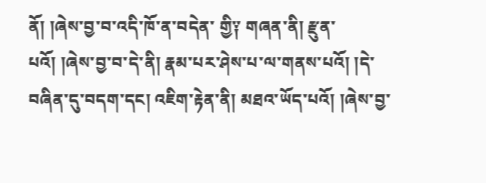ནོ། །ཞེས་བྱ་བ་འདི་ཁོ་ན་བདེན་ གྱི༑ གཞན་ནི། རྫུན་པའོ། །ཞེས་བྱ་བ་དེ་ནི། རྣམ་པར་ཤེས་པ་ལ་གནས་པའོ། །དེ་བཞིན་དུ་བདག་དང། འཇིག་རྟེན་ནི། མཐའ་ཡོད་པའོ། །ཞེས་བྱ་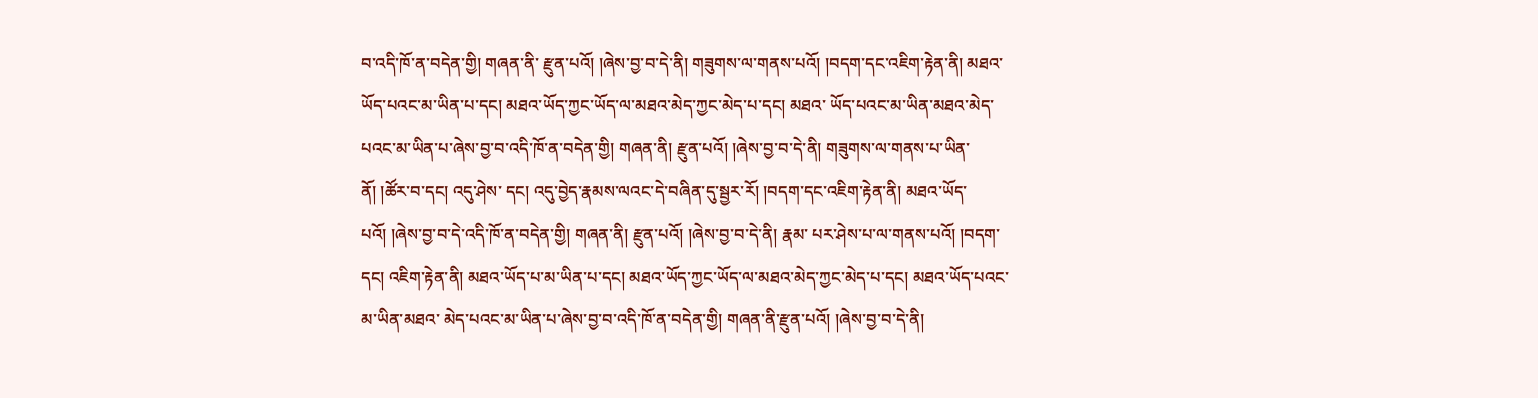བ་འདི་ཁོ་ན་བདེན་གྱི། གཞན་ནི་ རྫུན་པའོ། །ཞེས་བྱ་བ་དེ་ནི། གཟུགས་ལ་གནས་པའོ། །བདག་དང་འཇིག་རྟེན་ནི། མཐའ་ཡོད་པའང་མ་ཡིན་པ་དང། མཐའ་ཡོད་ཀྱང་ཡོད་ལ་མཐའ་མེད་ཀྱང་མེད་པ་དང། མཐའ་ ཡོད་པའང་མ་ཡིན་མཐའ་མེད་པའང་མ་ཡིན་པ་ཞེས་བྱ་བ་འདི་ཁོ་ན་བདེན་གྱི། གཞན་ནི། རྫུན་པའོ། །ཞེས་བྱ་བ་དེ་ནི། གཟུགས་ལ་གནས་པ་ཡིན་ནོ། །ཚོར་བ་དང། འདུ་ཤེས་ དང། འདུ་བྱེད་རྣམས་ལའང་དེ་བཞིན་དུ་སྦྱར་རོ། །བདག་དང་འཇིག་རྟེན་ནི། མཐའ་ཡོད་པའོ། །ཞེས་བྱ་བ་དེ་འདི་ཁོ་ན་བདེན་གྱི། གཞན་ནི། རྫུན་པའོ། །ཞེས་བྱ་བ་དེ་ནི། རྣམ་ པར་ཤེས་པ་ལ་གནས་པའོ། །བདག་དང། འཇིག་རྟེན་ནི། མཐའ་ཡོད་པ་མ་ཡིན་པ་དང། མཐའ་ཡོད་ཀྱང་ཡོད་ལ་མཐའ་མེད་ཀྱང་མེད་པ་དང། མཐའ་ཡོད་པའང་མ་ཡིན་མཐའ་ མེད་པའང་མ་ཡིན་པ་ཞེས་བྱ་བ་འདི་ཁོ་ན་བདེན་གྱི། གཞན་ནི་རྫུན་པའོ། །ཞེས་བྱ་བ་དེ་ནི།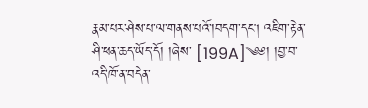རྣམ་པར་ཤེས་པ་ལ་གནས་པའོ་།བདག་དང། འཇིག་རྟེན་ཤི་ཕན་ཆད་ཡོད་དོ། །ཞེས་ [199A]༄༅། །བྱ་བ་འདི་ཁོ་ན་བདེན་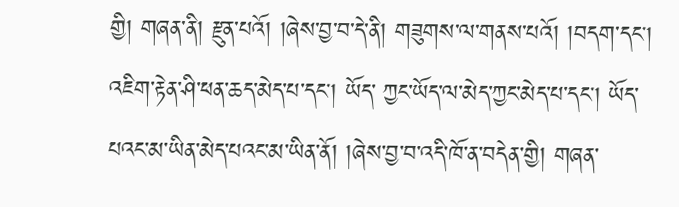གྱི། གཞན་ནི། རྫུན་པའོ། །ཞེས་བྱ་བ་དེ་ནི། གཟུགས་ལ་གནས་པའོ། །བདག་དང། འཇིག་རྟེན་ཤི་ཕན་ཆད་མེད་པ་དང། ཡོད་ ཀྱང་ཡོད་ལ་མེད་ཀྱང་མེད་པ་དང། ཡོད་པའང་མ་ཡིན་མེད་པའང་མ་ཡིན་ནོ། །ཞེས་བྱ་བ་འདི་ཁོ་ན་བདེན་གྱི། གཞན་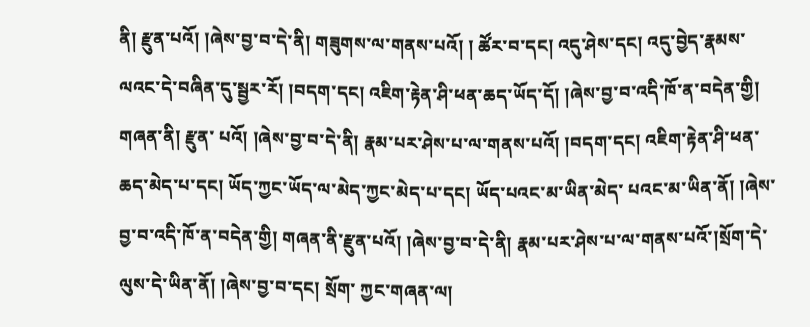ནི། རྫུན་པའོ། །ཞེས་བྱ་བ་དེ་ནི། གཟུགས་ལ་གནས་པའོ། ། ཚོར་བ་དང། འདུ་ཤེས་དང། འདུ་བྱེད་རྣམས་ལའང་དེ་བཞིན་དུ་སྦྱར་རོ། །བདག་དང། འཇིག་རྟེན་ཤི་ཕན་ཆད་ཡོད་དོ། །ཞེས་བྱ་བ་འདི་ཁོ་ན་བདེན་གྱི། གཞན་ནི། རྫུན་ པའོ། །ཞེས་བྱ་བ་དེ་ནི། རྣམ་པར་ཤེས་པ་ལ་གནས་པའོ། །བདག་དང། འཇིག་རྟེན་ཤི་ཕན་ཆད་མེད་པ་དང། ཡོད་ཀྱང་ཡོད་ལ་མེད་ཀྱང་མེད་པ་དང། ཡོད་པའང་མ་ཡིན་མེད་ པའང་མ་ཡིན་ནོ། །ཞེས་བྱ་བ་འདི་ཁོ་ན་བདེན་གྱི། གཞན་ནི་རྫུན་པའོ། །ཞེས་བྱ་བ་དེ་ནི། རྣམ་པར་ཤེས་པ་ལ་གནས་པའོ་།སྲོག་དེ་ལུས་དེ་ཡིན་ནོ། །ཞེས་བྱ་བ་དང། སྲོག་ ཀྱང་གཞན་ལ།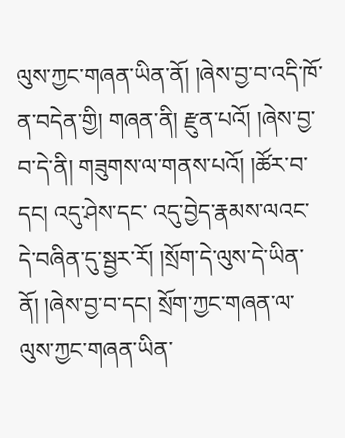ལུས་ཀྱང་གཞན་ཡིན་ནོ། །ཞེས་བྱ་བ་འདི་ཁོ་ན་བདེན་གྱི། གཞན་ནི། རྫུན་པའོ། །ཞེས་བྱ་བ་དེ་ནི། གཟུགས་ལ་གནས་པའོ། །ཚོར་བ་དང། འདུ་ཤེས་དང་ འདུ་བྱེད་རྣམས་ལའང་དེ་བཞིན་དུ་སྦྱར་རོ། །སྲོག་དེ་ལུས་དེ་ཡིན་ནོ། །ཞེས་བྱ་བ་དང། སྲོག་ཀྱང་གཞན་ལ་ལུས་ཀྱང་གཞན་ཡིན་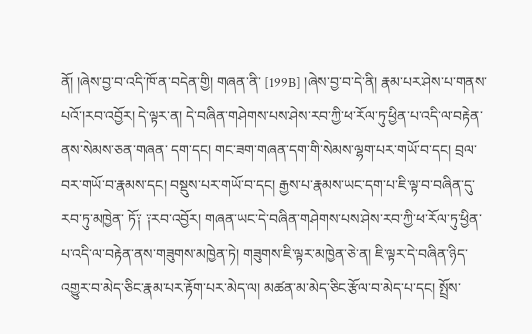ནོ། །ཞེས་བྱ་བ་འདི་ཁོ་ན་བདེན་གྱི། གཞན་ནི་ [199B] །ཞེས་བྱ་བ་དེ་ནི། རྣམ་པར་ཤེས་པ་གནས་པའོ་།རབ་འབྱོར། དེ་ལྟར་ན། དེ་བཞིན་གཤེགས་པས་ཤེས་རབ་ཀྱི་ཕ་རོལ་ཏུ་ཕྱིན་པ་འདི་ལ་བརྟེན་ནས་སེམས་ཅན་གཞན་ དག་དང། གང་ཟག་གཞན་དག་གི་སེམས་ལྷག་པར་གཡོ་བ་དང། བྲལ་བར་གཡོ་བ་རྣམས་དང། བསྡུས་པར་གཡོ་བ་དང། རྒྱས་པ་རྣམས་ཡང་དག་པ་ཇི་ལྟ་བ་བཞིན་དུ་རབ་ཏུ་མཁྱེན་ ཏོ༑ ༑རབ་འབྱོར། གཞན་ཡང་དེ་བཞིན་གཤེགས་པས་ཤེས་རབ་ཀྱི་ཕ་རོལ་ཏུ་ཕྱིན་པ་འདི་ལ་བརྟེན་ནས་གཟུགས་མཁྱེན་ཏེ། གཟུགས་ཇི་ལྟར་མཁྱེན་ཅེ་ན། ཇི་ལྟར་དེ་བཞིན་ཉིད་ འགྱུར་བ་མེད་ཅིང་རྣམ་པར་རྟོག་པར་མེད་ལ། མཚན་མ་མེད་ཅིང་རྩོལ་བ་མེད་པ་དང། སྤྲོས་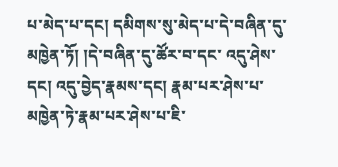པ་མེད་པ་དང། དམིགས་སུ་མེད་པ་དེ་བཞིན་དུ་མཁྱེན་ཏོ། །དེ་བཞིན་དུ་ཚོར་བ་དང་ འདུ་ཤེས་དང། འདུ་བྱེད་རྣམས་དང། རྣམ་པར་ཤེས་པ་མཁྱེན་ཏེ་རྣམ་པར་ཤེས་པ་ཇི་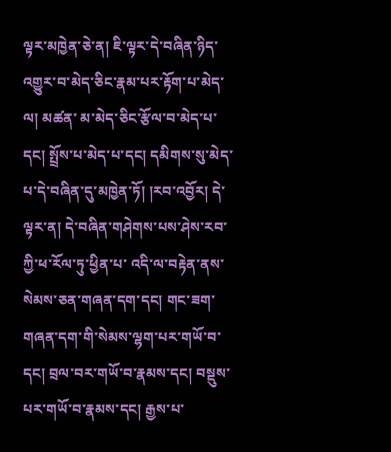ལྟར་མཁྱེན་ཅེ་ན། ཇི་ལྟར་དེ་བཞིན་ཉིད་འགྱུར་བ་མེད་ཅིང་རྣམ་པར་རྟོག་པ་མེད་ལ། མཚན་ མ་མེད་ཅིང་རྩོལ་བ་མེད་པ་དང། སྤྲོས་པ་མེད་པ་དང། དམིགས་སུ་མེད་པ་དེ་བཞིན་དུ་མཁྱེན་ཏོ། །རབ་འབྱོར། དེ་ལྟར་ན། དེ་བཞིན་གཤེགས་པས་ཤེས་རབ་ཀྱི་ཕ་རོལ་ཏུ་ཕྱིན་པ་ འདི་ལ་བརྟེན་ནས་སེམས་ཅན་གཞན་དག་དང། གང་ཟག་གཞན་དག་གི་སེམས་ལྷག་པར་གཡོ་བ་དང། བྲལ་བར་གཡོ་བ་རྣམས་དང། བསྡུས་པར་གཡོ་བ་རྣམས་དང། རྒྱས་པ་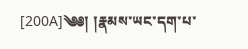[200A]༄༅། །རྣམས་ཡང་དག་པ་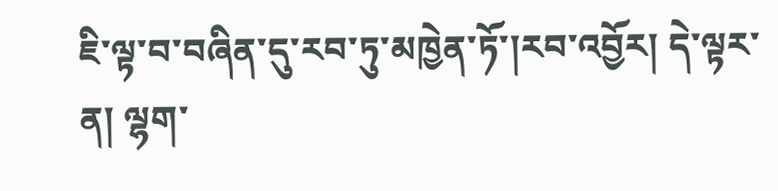ཇི་ལྟ་བ་བཞིན་དུ་རབ་ཏུ་མཁྱེན་ཏོ་།རབ་འབྱོར། དེ་ལྟར་ན། ལྷག་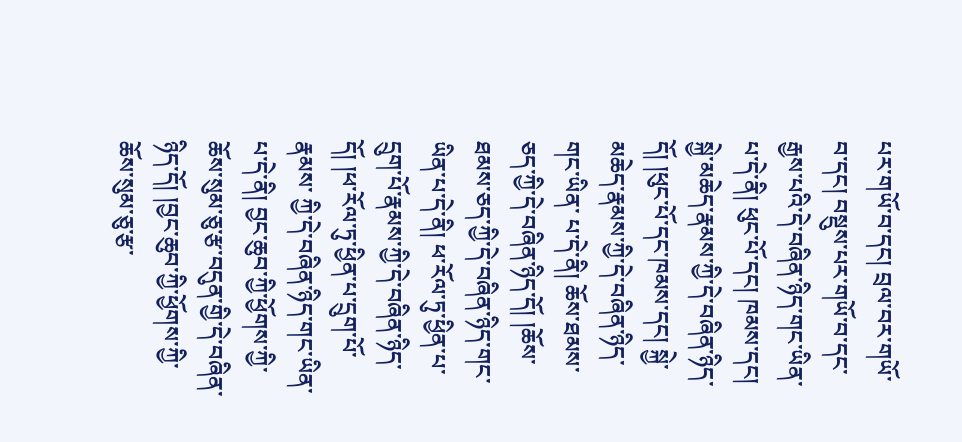པར་གཡོ་བ་དང། བྲལ་བར་གཡོ་བ་དང། བསྡུས་པར་གཡོ་བ་དང་ རྒྱས་པའི་དེ་བཞིན་ཉིད་གང་ཡིན་པ་དེ་ནི། ཕུང་པོ་དང། ཁམས་དང། སྐྱེ་མཆེད་རྣམས་ཀྱི་དེ་བཞིན་ཉིད་དོ། །ཕུང་པོ་དང་ཁམས་དང། སྐྱེ་མཆེད་རྣམས་ཀྱི་དེ་བཞིན་ཉིད་གང་ཡིན་ པ་དེ་ནི། ཆོས་ཐམས་ཅད་ཀྱི་དེ་བཞིན་ཉིད་དོ། །ཆོས་ཐམས་ཅད་ཀྱི་དེ་བཞིན་ཉིད་གང་ཡིན་པ་དེ་ནི། ཕ་རོལ་ཏུ་ཕྱིན་པ་དྲུག་པོ་རྣམས་ཀྱི་དེ་བཞིན་ཉིད་དོ། །ཕ་རོལ་ཏུ་ཕྱིན་པ་དྲུག་པོ་རྣམས་ ཀྱི་དེ་བཞིན་ཉིད་གང་ཡིན་པ་དེ་ནི། བྱང་ཆུབ་ཀྱི་ཕྱོགས་ཀྱི་ཆོས་སུམ་ཅུ་རྩ་བདུན་གྱི་དེ་བཞིན་ཉིད་དོ། །བྱང་ཆུབ་ཀྱི་ཕྱོགས་ཀྱི་ཆོས་སུམ་ཅུ་རྩ་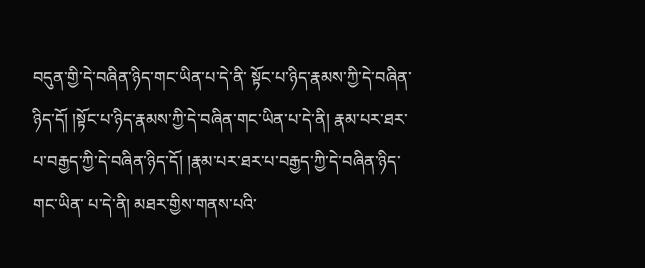བདུན་གྱི་དེ་བཞིན་ཉིད་གང་ཡིན་པ་དེ་ནི་ སྟོང་པ་ཉིད་རྣམས་ཀྱི་དེ་བཞིན་ཉིད་དོ། །སྟོང་པ་ཉིད་རྣམས་ཀྱི་དེ་བཞིན་གང་ཡིན་པ་དེ་ནི། རྣམ་པར་ཐར་པ་བརྒྱད་ཀྱི་དེ་བཞིན་ཉིད་དོ། །རྣམ་པར་ཐར་པ་བརྒྱད་ཀྱི་དེ་བཞིན་ཉིད་གང་ཡིན་ པ་དེ་ནི། མཐར་གྱིས་གནས་པའི་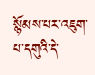སྙོམས་པར་འཇུག་པ་དགུའི་དེ་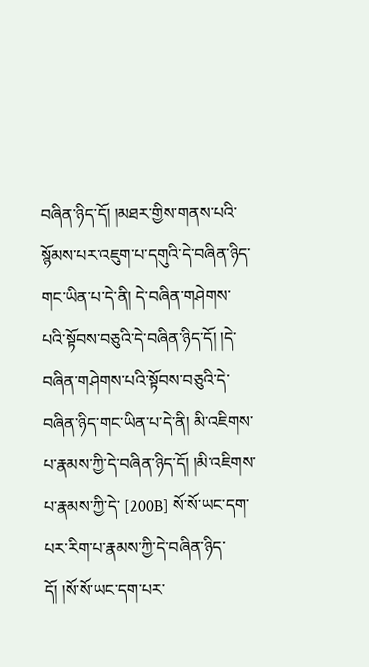བཞིན་ཉིད་དོ། །མཐར་གྱིས་གནས་པའི་སྙོམས་པར་འཇུག་པ་དགུའི་དེ་བཞིན་ཉིད་གང་ཡིན་པ་དེ་ནི། དེ་བཞིན་གཤེགས་ པའི་སྟོབས་བཅུའི་དེ་བཞིན་ཉིད་དོ། །དེ་བཞིན་གཤེགས་པའི་སྟོབས་བཅུའི་དེ་བཞིན་ཉིད་གང་ཡིན་པ་དེ་ནི། མི་འཇིགས་པ་རྣམས་ཀྱི་དེ་བཞིན་ཉིད་དོ། །མི་འཇིགས་པ་རྣམས་ཀྱི་དེ་ [200B] སོ་སོ་ཡང་དག་པར་རིག་པ་རྣམས་ཀྱི་དེ་བཞིན་ཉིད་དོ། །སོ་སོ་ཡང་དག་པར་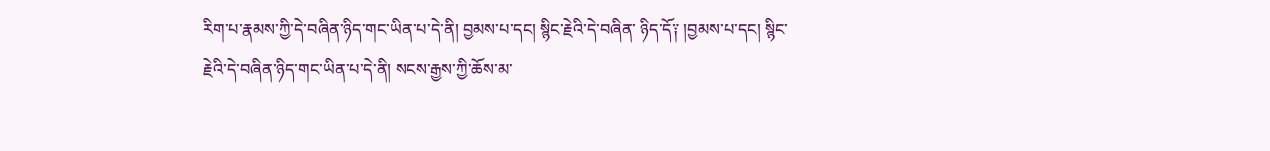རིག་པ་རྣམས་ཀྱི་དེ་བཞིན་ཉིད་གང་ཡིན་པ་དེ་ནི། བྱམས་པ་དང། སྙིང་རྗེའི་དེ་བཞིན་ ཉིད་དོ༑ །བྱམས་པ་དང། སྙིང་རྗེའི་དེ་བཞིན་ཉིད་གང་ཡིན་པ་དེ་ནི། སངས་རྒྱས་ཀྱི་ཆོས་མ་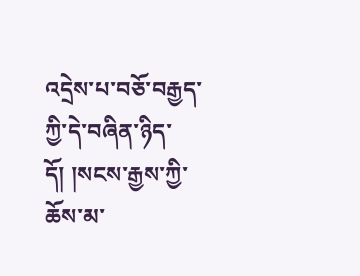འདྲེས་པ་བཅོ་བརྒྱད་ཀྱི་དེ་བཞིན་ཉིད་དོ། །སངས་རྒྱས་ཀྱི་ཆོས་མ་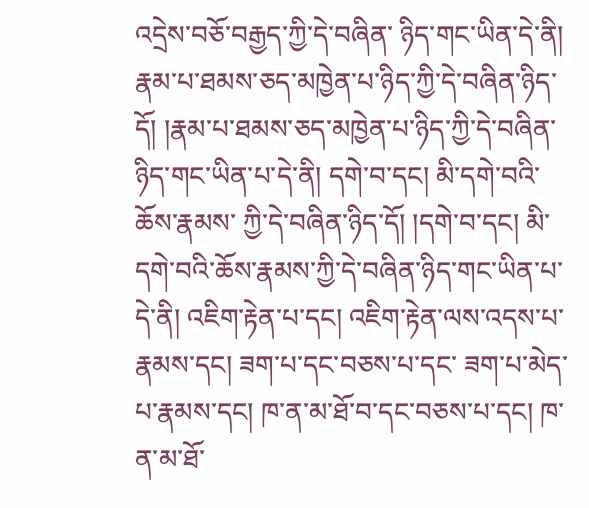འདྲེས་བཅོ་བརྒྱད་ཀྱི་དེ་བཞིན་ ཉིད་གང་ཡིན་དེ་ནི། རྣམ་པ་ཐམས་ཅད་མཁྱེན་པ་ཉིད་ཀྱི་དེ་བཞིན་ཉིད་དོ། །རྣམ་པ་ཐམས་ཅད་མཁྱེན་པ་ཉིད་ཀྱི་དེ་བཞིན་ཉིད་གང་ཡིན་པ་དེ་ནི། དགེ་བ་དང། མི་དགེ་བའི་ཆོས་རྣམས་ ཀྱི་དེ་བཞིན་ཉིད་དོ། །དགེ་བ་དང། མི་དགེ་བའི་ཆོས་རྣམས་ཀྱི་དེ་བཞིན་ཉིད་གང་ཡིན་པ་དེ་ནི། འཇིག་རྟེན་པ་དང། འཇིག་རྟེན་ལས་འདས་པ་རྣམས་དང། ཟག་པ་དང་བཅས་པ་དང་ ཟག་པ་མེད་པ་རྣམས་དང། ཁ་ན་མ་ཐོ་བ་དང་བཅས་པ་དང། ཁ་ན་མ་ཐོ་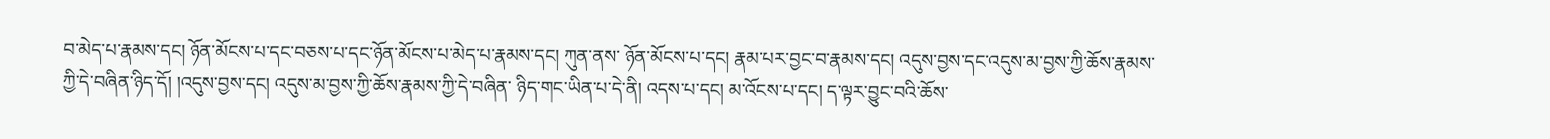བ་མེད་པ་རྣམས་དང། ཉོན་མོངས་པ་དང་བཅས་པ་དང་ཉོན་མོངས་པ་མེད་པ་རྣམས་དང། ཀུན་ནས་ ཉོན་མོངས་པ་དང། རྣམ་པར་བྱང་བ་རྣམས་དང། འདུས་བྱས་དང་འདུས་མ་བྱས་ཀྱི་ཆོས་རྣམས་ཀྱི་དེ་བཞིན་ཉིད་དོ། །འདུས་བྱས་དང། འདུས་མ་བྱས་ཀྱི་ཆོས་རྣམས་ཀྱི་དེ་བཞིན་ ཉིད་གང་ཡིན་པ་དེ་ནི། འདས་པ་དང། མ་འོངས་པ་དང། ད་ལྟར་བྱུང་བའི་ཆོས་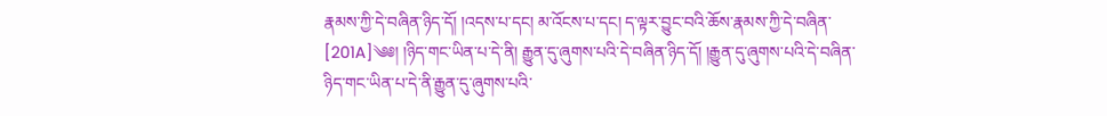རྣམས་ཀྱི་དེ་བཞིན་ཉིད་དོ། །འདས་པ་དང། མ་འོངས་པ་དང། ད་ལྟར་བྱུང་བའི་ཆོས་རྣམས་ཀྱི་དེ་བཞིན་ [201A]༄༅། །ཉིད་གང་ཡིན་པ་དེ་ནི། རྒྱུན་དུ་ཞུགས་པའི་དེ་བཞིན་ཉིད་དོ། །རྒྱུན་དུ་ཞུགས་པའི་དེ་བཞིན་ཉིད་གང་ཡིན་པ་དེ་ནི་རྒྱུན་དུ་ཞུགས་པའི་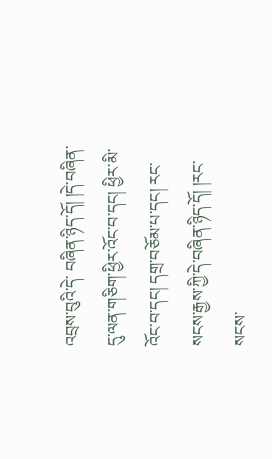འབྲས་བུའི་དེ་ བཞིན་ཉིད་དོ། །དེ་བཞིན་དུ་ལན་གཅིག་ཕྱིར་འོང་བ་དང། ཕྱིར་མི་འོང་བ་དང། དགྲ་བཅོམ་པ་དང། རང་སངས་རྒྱས་ཀྱི་དེ་བཞིན་ཉིད་དོ། །རང་སངས་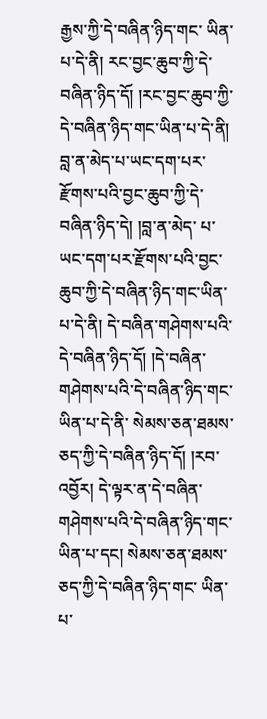རྒྱས་ཀྱི་དེ་བཞིན་ཉིད་གང་ ཡིན་པ་དེ་ནི། རང་བྱང་ཆུབ་ཀྱི་དེ་བཞིན་ཉིད་དོ། །རང་བྱང་ཆུབ་ཀྱི་དེ་བཞིན་ཉིད་གང་ཡིན་པ་དེ་ནི། བླ་ན་མེད་པ་ཡང་དག་པར་རྫོགས་པའི་བྱང་ཆུབ་ཀྱི་དེ་བཞིན་ཉིད་དེ། །བླ་ན་མེད་ པ་ཡང་དག་པར་རྫོགས་པའི་བྱང་ཆུབ་ཀྱི་དེ་བཞིན་ཉིད་གང་ཡིན་པ་དེ་ནི། དེ་བཞིན་གཤེགས་པའི་དེ་བཞིན་ཉིད་དོ། །དེ་བཞིན་གཤེགས་པའི་དེ་བཞིན་ཉིད་གང་ཡིན་པ་དེ་ནི་ སེམས་ཅན་ཐམས་ཅད་ཀྱི་དེ་བཞིན་ཉིད་དོ། །རབ་འབྱོར། དེ་ལྟར་ན་དེ་བཞིན་གཤེགས་པའི་དེ་བཞིན་ཉིད་གང་ཡིན་པ་དང། སེམས་ཅན་ཐམས་ཅད་ཀྱི་དེ་བཞིན་ཉིད་གང་ ཡིན་པ་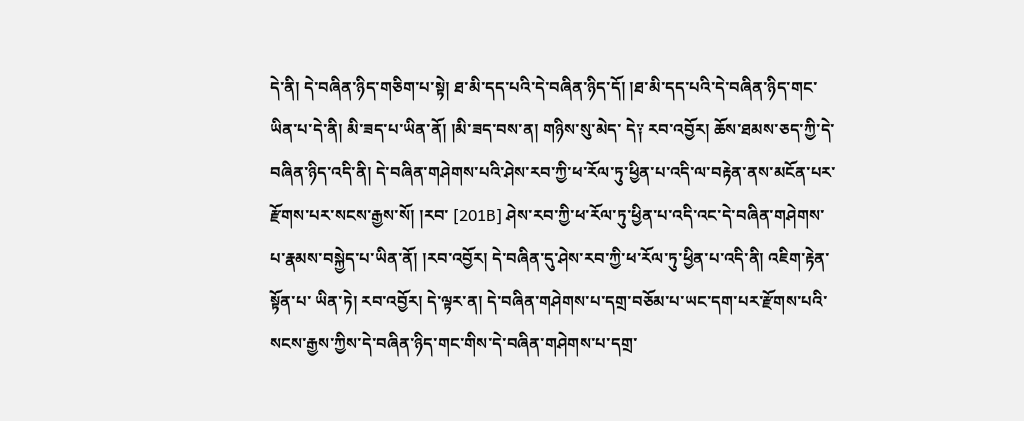དེ་ནི། དེ་བཞིན་ཉིད་གཅིག་པ་སྟེ། ཐ་མི་དད་པའི་དེ་བཞིན་ཉིད་དོ། །ཐ་མི་དད་པའི་དེ་བཞིན་ཉིད་གང་ཡིན་པ་དེ་ནི། མི་ཟད་པ་ཡིན་ནོ། །མི་ཟད་བས་ན། གཉིས་སུ་མེད་ དེ༑ རབ་འབྱོར། ཆོས་ཐམས་ཅད་ཀྱི་དེ་བཞིན་ཉིད་འདི་ནི། དེ་བཞིན་གཤེགས་པའི་ཤེས་རབ་ཀྱི་ཕ་རོལ་ཏུ་ཕྱིན་པ་འདི་ལ་བརྟེན་ནས་མངོན་པར་རྫོགས་པར་སངས་རྒྱས་སོ། །རབ་ [201B] ཤེས་རབ་ཀྱི་ཕ་རོལ་ཏུ་ཕྱིན་པ་འདི་འང་དེ་བཞིན་གཤེགས་པ་རྣམས་བསྐྱེད་པ་ཡིན་ནོ། །རབ་འབྱོར། དེ་བཞིན་དུ་ཤེས་རབ་ཀྱི་ཕ་རོལ་ཏུ་ཕྱིན་པ་འདི་ནི། འཇིག་རྟེན་སྟོན་པ་ ཡིན་ཏེ། རབ་འབྱོར། དེ་ལྟར་ན། དེ་བཞིན་གཤེགས་པ་དགྲ་བཅོམ་པ་ཡང་དག་པར་རྫོགས་པའི་སངས་རྒྱས་ཀྱིས་དེ་བཞིན་ཉིད་གང་གིས་དེ་བཞིན་གཤེགས་པ་དགྲ་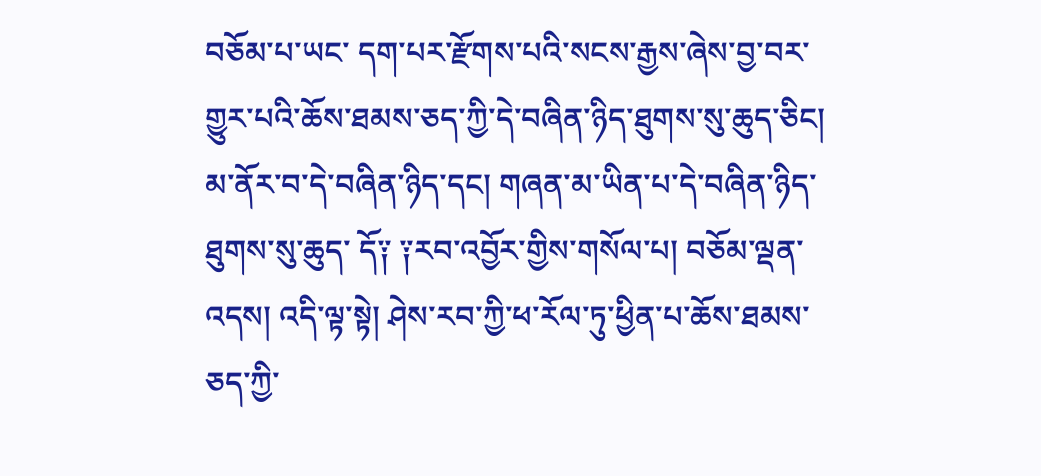བཅོམ་པ་ཡང་ དག་པར་རྫོགས་པའི་སངས་རྒྱས་ཞེས་བྱ་བར་གྱུར་པའི་ཆོས་ཐམས་ཅད་ཀྱི་དེ་བཞིན་ཉིད་ཐུགས་སུ་ཆུད་ཅིང། མ་ནོར་བ་དེ་བཞིན་ཉིད་དང། གཞན་མ་ཡིན་པ་དེ་བཞིན་ཉིད་ཐུགས་སུ་ཆུད་ དོ༑ ༑རབ་འབྱོར་གྱིས་གསོལ་པ། བཅོམ་ལྡན་འདས། འདི་ལྟ་སྟེ། ཤེས་རབ་ཀྱི་ཕ་རོལ་ཏུ་ཕྱིན་པ་ཆོས་ཐམས་ཅད་ཀྱི་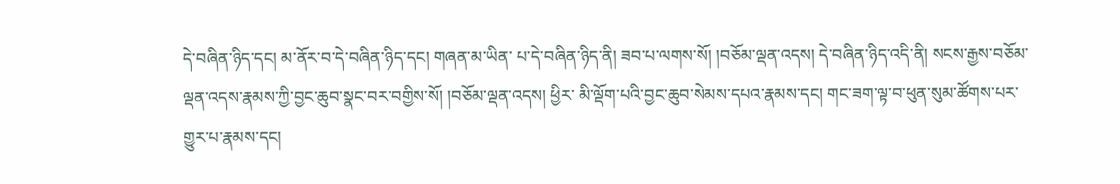དེ་བཞིན་ཉིད་དང། མ་ནོར་བ་དེ་བཞིན་ཉིད་དང། གཞན་མ་ཡིན་ པ་དེ་བཞིན་ཉིད་ནི། ཟབ་པ་ལགས་སོ། །བཅོམ་ལྡན་འདས། དེ་བཞིན་ཉིད་འདི་ནི། སངས་རྒྱས་བཅོམ་ལྡན་འདས་རྣམས་ཀྱི་བྱང་ཆུབ་སྣང་བར་བགྱིས་སོ། །བཅོམ་ལྡན་འདས། ཕྱིར་ མི་ལྡོག་པའི་བྱང་ཆུབ་སེམས་དཔའ་རྣམས་དང། གང་ཟག་ལྟ་བ་ཕུན་སུམ་ཚོགས་པར་གྱུར་པ་རྣམས་དང།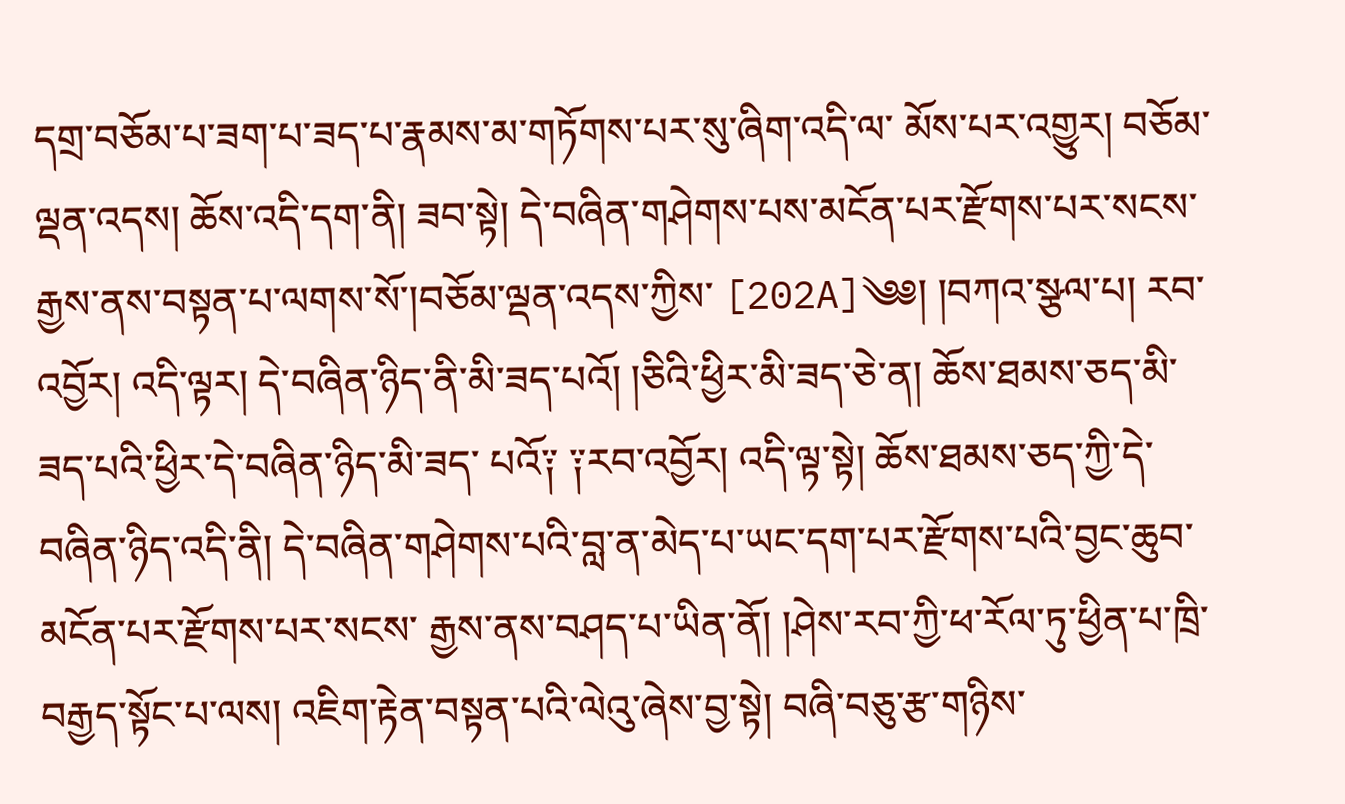དགྲ་བཅོམ་པ་ཟག་པ་ཟད་པ་རྣམས་མ་གཏོགས་པར་སུ་ཞིག་འདི་ལ་ མོས་པར་འགྱུར། བཅོམ་ལྡན་འདས། ཆོས་འདི་དག་ནི། ཟབ་སྟེ། དེ་བཞིན་གཤེགས་པས་མངོན་པར་རྫོགས་པར་སངས་རྒྱས་ནས་བསྟན་པ་ལགས་སོ་།བཅོམ་ལྡན་འདས་ཀྱིས་ [202A]༄༅། །བཀའ་སྩལ་པ། རབ་འབྱོར། འདི་ལྟར། དེ་བཞིན་ཉིད་ནི་མི་ཟད་པའོ། །ཅིའི་ཕྱིར་མི་ཟད་ཅེ་ན། ཆོས་ཐམས་ཅད་མི་ཟད་པའི་ཕྱིར་དེ་བཞིན་ཉིད་མི་ཟད་ པའོ༑ ༑རབ་འབྱོར། འདི་ལྟ་སྟེ། ཆོས་ཐམས་ཅད་ཀྱི་དེ་བཞིན་ཉིད་འདི་ནི། དེ་བཞིན་གཤེགས་པའི་བླ་ན་མེད་པ་ཡང་དག་པར་རྫོགས་པའི་བྱང་ཆུབ་མངོན་པར་རྫོགས་པར་སངས་ རྒྱས་ནས་བཤད་པ་ཡིན་ནོ། །ཤེས་རབ་ཀྱི་ཕ་རོལ་ཏུ་ཕྱིན་པ་ཁྲི་བརྒྱད་སྟོང་པ་ལས། འཇིག་རྟེན་བསྟན་པའི་ལེའུ་ཞེས་བྱ་སྟེ། བཞི་བཅུ་རྩ་གཉིས་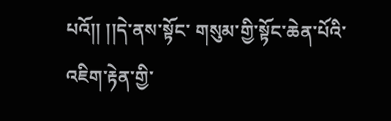པའོ།། །།དེ་ནས་སྟོང་ གསུམ་གྱི་སྟོང་ཆེན་པོའི་འཇིག་རྟེན་གྱི་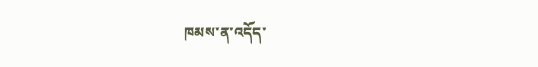ཁམས་ན་འདོད་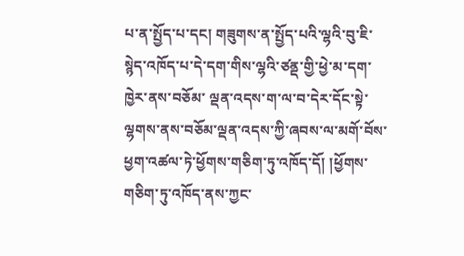པ་ན་སྤྱོད་པ་དང། གཟུགས་ན་སྤྱོད་པའི་ལྷའི་བུ་ཇི་སྙེད་འཁོད་པ་དེ་དག་གིས་ལྷའི་ཙནྡ་གྱི་ཕྱེ་མ་དག་ཁྱེར་ནས་བཅོམ་ ལྡན་འདས་ག་ལ་བ་དེར་དོང་སྟེ་ལྷགས་ནས་བཅོམ་ལྡན་འདས་ཀྱི་ཞབས་ལ་མགོ་བོས་ཕྱག་འཚལ་ཏེ་ཕྱོགས་གཅིག་ཏུ་འཁོད་དོ། །ཕྱོགས་གཅིག་ཏུ་འཁོད་ནས་ཀྱང་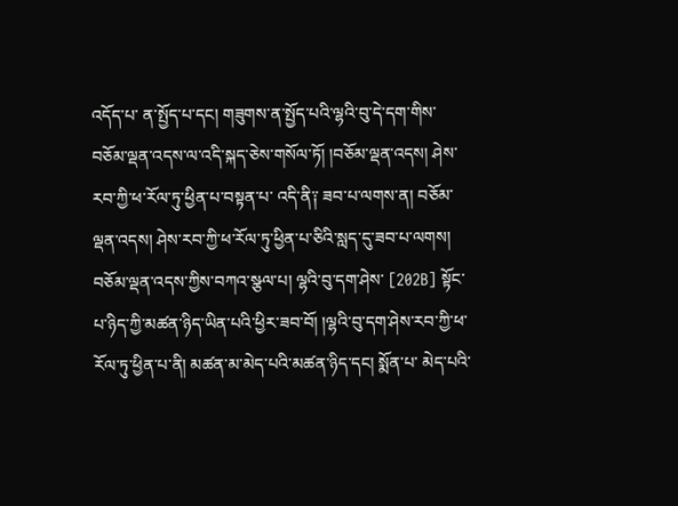འདོད་པ་ ན་སྤྱོད་པ་དང། གཟུགས་ན་སྤྱོད་པའི་ལྷའི་བུ་དེ་དག་གིས་བཅོམ་ལྡན་འདས་ལ་འདི་སྐད་ཅེས་གསོལ་ཏོ། །བཅོམ་ལྡན་འདས། ཤེས་རབ་ཀྱི་ཕ་རོལ་ཏུ་ཕྱིན་པ་བསྟན་པ་ འདི་ནི༑ ཟབ་པ་ལགས་ན། བཅོམ་ལྡན་འདས། ཤེས་རབ་ཀྱི་ཕ་རོལ་ཏུ་ཕྱིན་པ་ཅིའི་སླད་དུ་ཟབ་པ་ལགས། བཅོམ་ལྡན་འདས་ཀྱིས་བཀའ་སྩལ་པ། ལྷའི་བུ་དག་ཤེས་ [202B] སྟོང་པ་ཉིད་ཀྱི་མཚན་ཉིད་ཡིན་པའི་ཕྱིར་ཟབ་བོ། །ལྷའི་བུ་དག་ཤེས་རབ་ཀྱི་ཕ་རོལ་ཏུ་ཕྱིན་པ་ནི། མཚན་མ་མེད་པའི་མཚན་ཉིད་དང། སྨོན་པ་ མེད་པའི་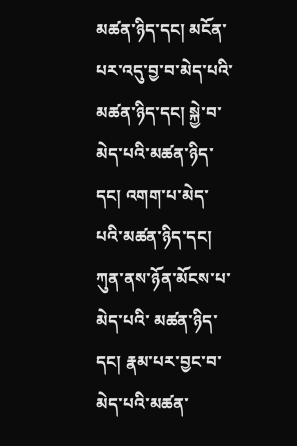མཚན་ཉིད་དང། མངོན་པར་འདུ་བྱ་བ་མེད་པའི་མཚན་ཉིད་དང། སྐྱེ་བ་མེད་པའི་མཚན་ཉིད་དང། འགག་པ་མེད་པའི་མཚན་ཉིད་དང། ཀུན་ནས་ཉོན་མོངས་པ་མེད་པའི་ མཚན་ཉིད་དང། རྣམ་པར་བྱང་བ་མེད་པའི་མཚན་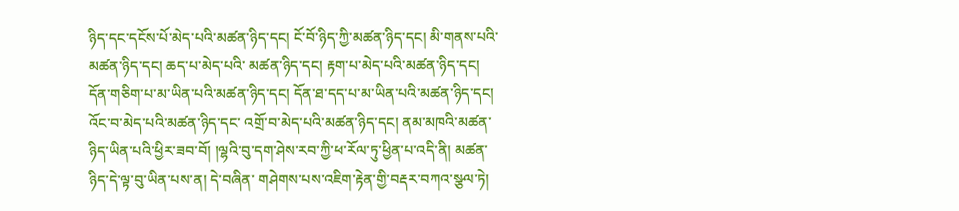ཉིད་དང་དངོས་པོ་མེད་པའི་མཚན་ཉིད་དང། ངོ་བོ་ཉིད་ཀྱི་མཚན་ཉིད་དང། མི་གནས་པའི་མཚན་ཉིད་དང། ཆད་པ་མེད་པའི་ མཚན་ཉིད་དང། རྟག་པ་མེད་པའི་མཚན་ཉིད་དང། དོན་གཅིག་པ་མ་ཡིན་པའི་མཚན་ཉིད་དང། དོན་ཐ་དད་པ་མ་ཡིན་པའི་མཚན་ཉིད་དང། འོང་བ་མེད་པའི་མཚན་ཉིད་དང་ འགྲོ་བ་མེད་པའི་མཚན་ཉིད་དང། ནམ་མཁའི་མཚན་ཉིད་ཡིན་པའི་ཕྱིར་ཟབ་བོ། །ལྷའི་བུ་དག་ཤེས་རབ་ཀྱི་ཕ་རོལ་ཏུ་ཕྱིན་པ་འདི་ནི། མཚན་ཉིད་དེ་ལྟ་བུ་ཡིན་པས་ན། དེ་བཞིན་ གཤེགས་པས་འཇིག་རྟེན་གྱི་བརྡར་བཀའ་སྩལ་ཏེ།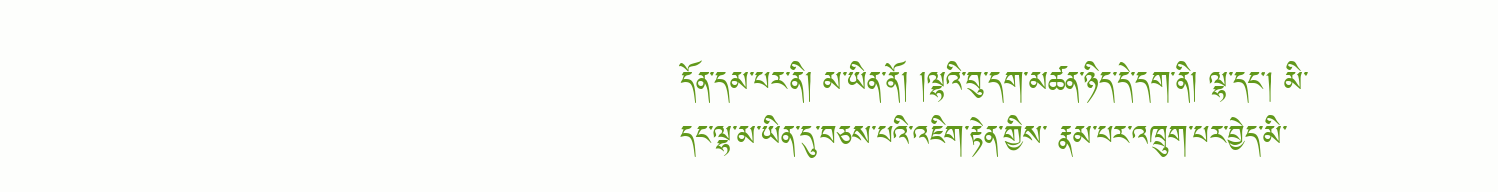དོན་དམ་པར་ནི། མ་ཡིན་ནོ། །ལྷའི་བུ་དག་མཚན་ཉིད་དེ་དག་ནི། ལྷ་དང། མི་དང་ལྷ་མ་ཡིན་དུ་བཅས་པའི་འཇིག་རྟེན་གྱིས་ རྣམ་པར་འཁྲུག་པར་བྱེད་མི་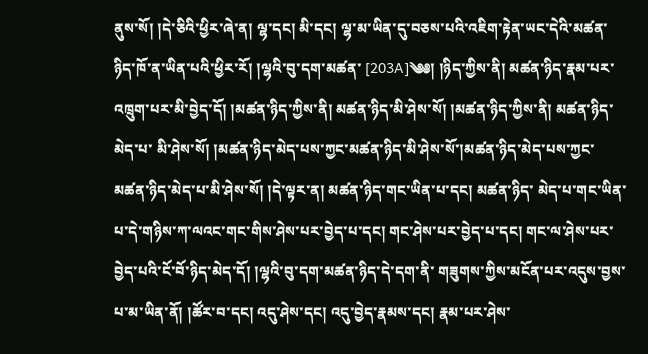ནུས་སོ། །དེ་ཅིའི་ཕྱིར་ཞེ་ན། ལྷ་དང། མི་དང། ལྷ་མ་ཡིན་དུ་བཅས་པའི་འཇིག་རྟེན་ཡང་དེའི་མཚན་ཉིད་ཁོ་ན་ཡིན་པའི་ཕྱིར་རོ། །ལྷའི་བུ་དག་མཚན་ [203A]༄༅། །ཉིད་ཀྱིས་ནི། མཚན་ཉིད་རྣམ་པར་འཁྲུག་པར་མི་བྱེད་དོ། །མཚན་ཉིད་ཀྱིས་ནི། མཚན་ཉིད་མི་ཤེས་སོ། །མཚན་ཉིད་ཀྱིས་ནི། མཚན་ཉིད་མེད་པ་ མི་ཤེས་སོ། །མཚན་ཉིད་མེད་པས་ཀྱང་མཚན་ཉིད་མི་ཤེས་སོ་།མཚན་ཉིད་མེད་པས་ཀྱང་མཚན་ཉིད་མེད་པ་མི་ཤེས་སོ། །དེ་ལྟར་ན། མཚན་ཉིད་གང་ཡིན་པ་དང། མཚན་ཉིད་ མེད་པ་གང་ཡིན་པ་དེ་གཉིས་ཀ་ལའང་གང་གིས་ཤེས་པར་བྱེད་པ་དང། གང་ཤེས་པར་བྱེད་པ་དང། གང་ལ་ཤེས་པར་བྱེད་པའི་ངོ་བོ་ཉིད་མེད་དོ། །ལྷའི་བུ་དག་མཚན་ཉིད་དེ་དག་ནི་ གཟུགས་ཀྱིས་མངོན་པར་འདུས་བྱས་པ་མ་ཡིན་ནོ། །ཚོར་བ་དང། འདུ་ཤེས་དང། འདུ་བྱེད་རྣམས་དང། རྣམ་པར་ཤེས་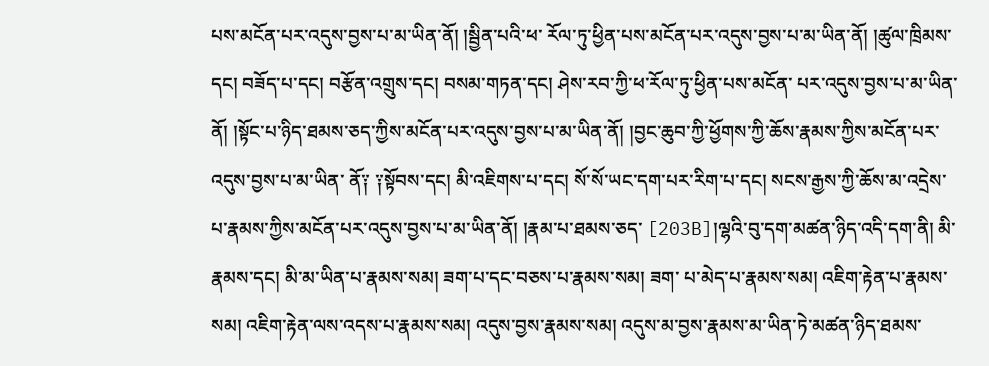པས་མངོན་པར་འདུས་བྱས་པ་མ་ཡིན་ནོ། །སྦྱིན་པའི་ཕ་ རོལ་ཏུ་ཕྱིན་པས་མངོན་པར་འདུས་བྱས་པ་མ་ཡིན་ནོ། །ཚུལ་ཁྲིམས་དང། བཟོད་པ་དང། བརྩོན་འགྲུས་དང། བསམ་གཏན་དང། ཤེས་རབ་ཀྱི་ཕ་རོལ་ཏུ་ཕྱིན་པས་མངོན་ པར་འདུས་བྱས་པ་མ་ཡིན་ནོ། །སྟོང་པ་ཉིད་ཐམས་ཅད་ཀྱིས་མངོན་པར་འདུས་བྱས་པ་མ་ཡིན་ནོ། །བྱང་ཆུབ་ཀྱི་ཕྱོགས་ཀྱི་ཆོས་རྣམས་ཀྱིས་མངོན་པར་འདུས་བྱས་པ་མ་ཡིན་ ནོ༑ ༑སྟོབས་དང། མི་འཇིགས་པ་དང། སོ་སོ་ཡང་དག་པར་རིག་པ་དང། སངས་རྒྱས་ཀྱི་ཆོས་མ་འདྲེས་པ་རྣམས་ཀྱིས་མངོན་པར་འདུས་བྱས་པ་མ་ཡིན་ནོ། །རྣམ་པ་ཐམས་ཅད་ [203B]།ལྷའི་བུ་དག་མཚན་ཉིད་འདི་དག་ནི། མི་རྣམས་དང། མི་མ་ཡིན་པ་རྣམས་སམ། ཟག་པ་དང་བཅས་པ་རྣམས་སམ། ཟག་ པ་མེད་པ་རྣམས་སམ། འཇིག་རྟེན་པ་རྣམས་སམ། འཇིག་རྟེན་ལས་འདས་པ་རྣམས་སམ། འདུས་བྱས་རྣམས་སམ། འདུས་མ་བྱས་རྣམས་མ་ཡིན་ཏེ་མཚན་ཉིད་ཐམས་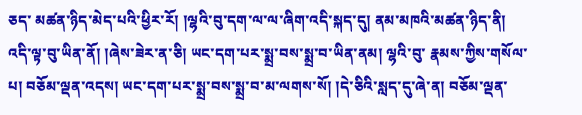ཅད་ མཚན་ཉིད་མེད་པའི་ཕྱིར་རོ། །ལྷའི་བུ་དག་ལ་ལ་ཞིག་འདི་སྐད་དུ། ནམ་མཁའི་མཚན་ཉིད་ནི། འདི་ལྟ་བུ་ཡིན་ནོ། །ཞེས་ཟེར་ན་ཅི། ཡང་དག་པར་སྨྲ་བས་སྨྲ་བ་ཡིན་ནམ། ལྷའི་བུ་ རྣམས་ཀྱིས་གསོལ་པ། བཅོམ་ལྡན་འདས། ཡང་དག་པར་སྨྲ་བས་སྨྲ་བ་མ་ལགས་སོ། །དེ་ཅིའི་སླད་དུ་ཞེ་ན། བཅོམ་ལྡན་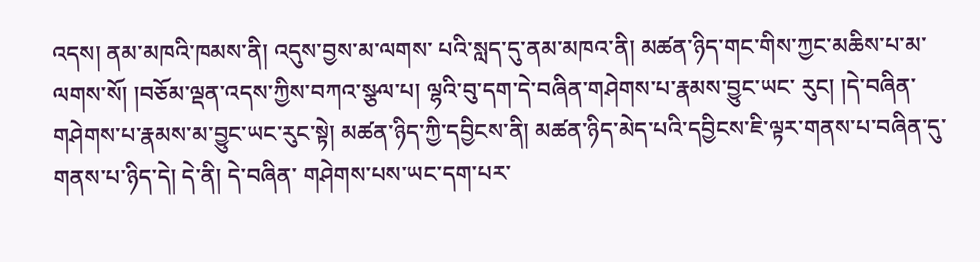འདས། ནམ་མཁའི་ཁམས་ནི། འདུས་བྱས་མ་ལགས་ པའི་སླད་དུ་ནམ་མཁའ་ནི། མཚན་ཉིད་གང་གིས་ཀྱང་མཆིས་པ་མ་ལགས་སོ། །བཅོམ་ལྡན་འདས་ཀྱིས་བཀའ་སྩལ་པ། ལྷའི་བུ་དག་དེ་བཞིན་གཤེགས་པ་རྣམས་བྱུང་ཡང་ རུང། །དེ་བཞིན་གཤེགས་པ་རྣམས་མ་བྱུང་ཡང་རུང་སྟེ། མཚན་ཉིད་ཀྱི་དབྱིངས་ནི། མཚན་ཉིད་མེད་པའི་དབྱིངས་ཇི་ལྟར་གནས་པ་བཞིན་དུ་གནས་པ་ཉིད་དེ། དེ་ནི། དེ་བཞིན་ གཤེགས་པས་ཡང་དག་པར་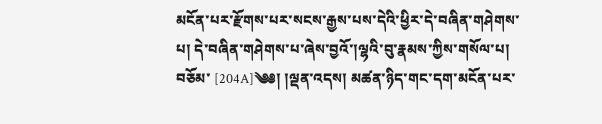མངོན་པར་རྫོགས་པར་སངས་རྒྱས་པས་དེའི་ཕྱིར་དེ་བཞིན་གཤེགས་པ། དེ་བཞིན་གཤེགས་པ་ཞེས་བྱའོ་།ལྷའི་བུ་རྣམས་ཀྱིས་གསོལ་པ། བཅོམ་ [204A]༄༅། །ལྡན་འདས། མཚན་ཉིད་གང་དག་མངོན་པར་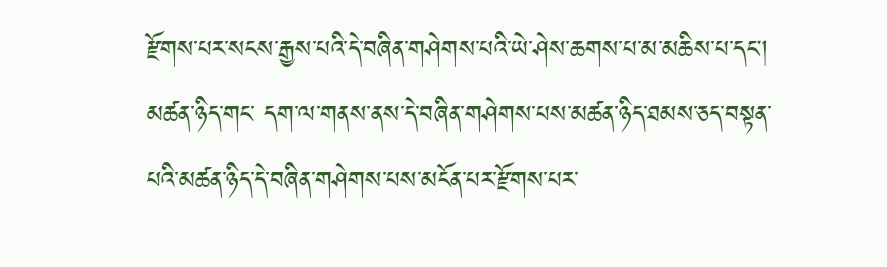རྫོགས་པར་སངས་རྒྱས་པའི་དེ་བཞིན་གཤེགས་པའི་ཡེ་ཤེས་ཆགས་པ་མ་མཆིས་པ་དང། མཚན་ཉིད་གང་ དག་ལ་གནས་ནས་དེ་བཞིན་གཤེགས་པས་མཚན་ཉིད་ཐམས་ཅད་བསྟན་པའི་མཚན་ཉིད་དེ་བཞིན་གཤེགས་པས་མངོན་པར་རྫོགས་པར་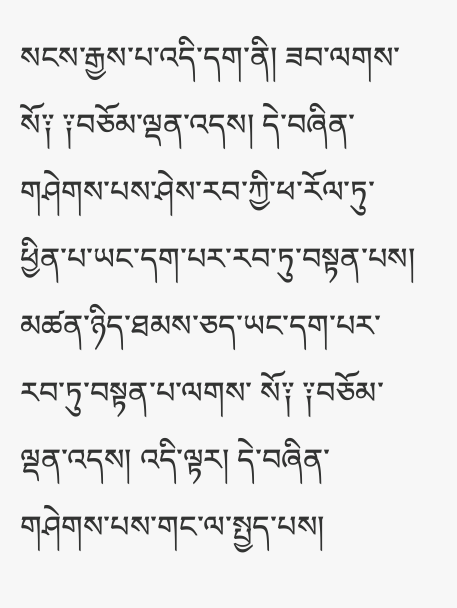སངས་རྒྱས་པ་འདི་དག་ནི། ཟབ་ལགས་ སོ༑ ༑བཅོམ་ལྡན་འདས། དེ་བཞིན་གཤེགས་པས་ཤེས་རབ་ཀྱི་ཕ་རོལ་ཏུ་ཕྱིན་པ་ཡང་དག་པར་རབ་ཏུ་བསྟན་པས། མཚན་ཉིད་ཐམས་ཅད་ཡང་དག་པར་རབ་ཏུ་བསྟན་པ་ལགས་ སོ༑ ༑བཅོམ་ལྡན་འདས། འདི་ལྟར། དེ་བཞིན་གཤེགས་པས་གང་ལ་སྤྱད་པས།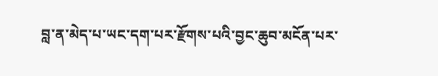བླ་ན་མེད་པ་ཡང་དག་པར་རྫོགས་པའི་བྱང་ཆུབ་མངོན་པར་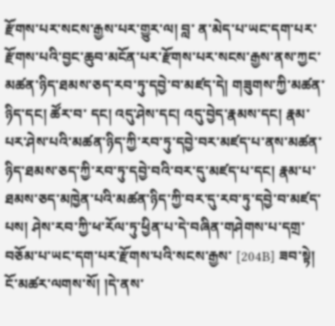རྫོགས་པར་སངས་རྒྱས་པར་གྱུར་ལ། བླ་ ན་མེད་པ་ཡང་དག་པར་རྫོགས་པའི་བྱང་ཆུབ་མངོན་པར་རྫོགས་པར་སངས་རྒྱས་ནས་ཀྱང་མཚན་ཉིད་ཐམས་ཅད་རབ་ཏུ་དབྱེ་བ་མཛད་དེ། གཟུགས་ཀྱི་མཚན་ཉིད་དང། ཚོར་བ་ དང། འདུ་ཤེས་དང། འདུ་བྱེད་རྣམས་དང། རྣམ་པར་ཤེས་པའི་མཚན་ཉིད་ཀྱི་རབ་ཏུ་དབྱེ་བར་མཛད་པ་ནས་མཚན་ཉིད་ཐམས་ཅད་ཀྱི་རབ་ཏུ་དབྱེ་བའི་བར་དུ་མཛད་པ་དང། རྣམ་པ་ ཐམས་ཅད་མཁྱེན་པའི་མཚན་ཉིད་ཀྱི་བར་དུ་རབ་ཏུ་དབྱེ་བ་མཛད་པས། ཤེས་རབ་ཀྱི་ཕ་རོལ་ཏུ་ཕྱིན་པ་དེ་བཞིན་གཤེགས་པ་དགྲ་བཅོམ་པ་ཡང་དག་པར་རྫོགས་པའི་སངས་རྒྱས་ [204B] ཟབ་སྟེ། ངོ་མཚར་ལགས་སོ། །དེ་ནས་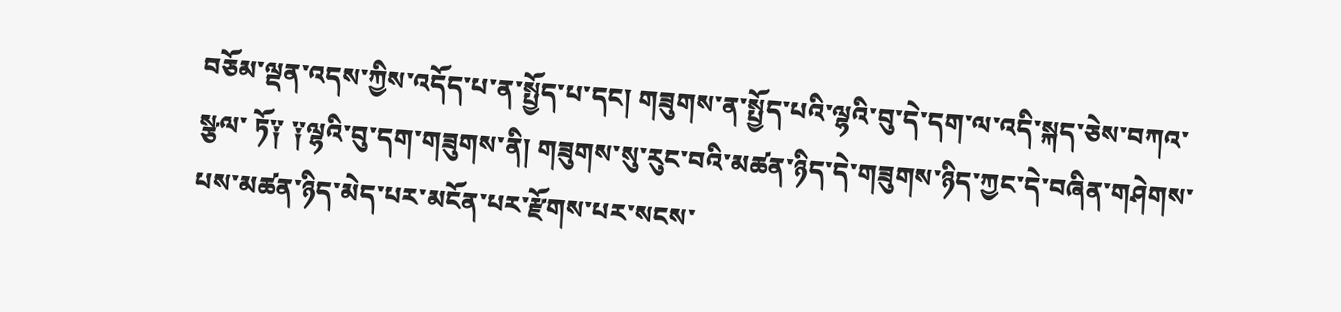བཅོམ་ལྡན་འདས་ཀྱིས་འདོད་པ་ན་སྤྱོད་པ་དང། གཟུགས་ན་སྤྱོད་པའི་ལྷའི་བུ་དེ་དག་ལ་འདི་སྐད་ཅེས་བཀའ་སྩལ་ ཏོ༑ ༑ལྷའི་བུ་དག་གཟུགས་ནི། གཟུགས་སུ་རུང་བའི་མཚན་ཉིད་དེ་གཟུགས་ཉིད་ཀྱང་དེ་བཞིན་གཤེགས་པས་མཚན་ཉིད་མེད་པར་མངོན་པར་རྫོགས་པར་སངས་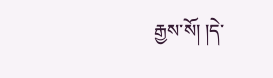རྒྱས་སོ། །དེ་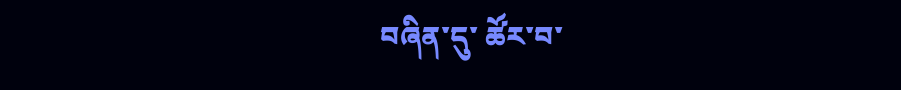བཞིན་དུ་ ཚོར་བ་